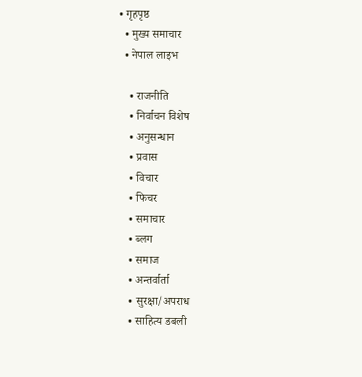• गृहपृष्ठ
  • मुख्य समाचार
  • नेपाल लाइभ

    • राजनीति
    • निर्वाचन विशेष
    • अनुसन्धान
    • प्रवास
    • विचार
    • फिचर
    • समाचार
    • ब्लग
    • समाज
    • अन्तर्वार्ता
    • सुरक्षा/अपराध
    • साहित्य डबली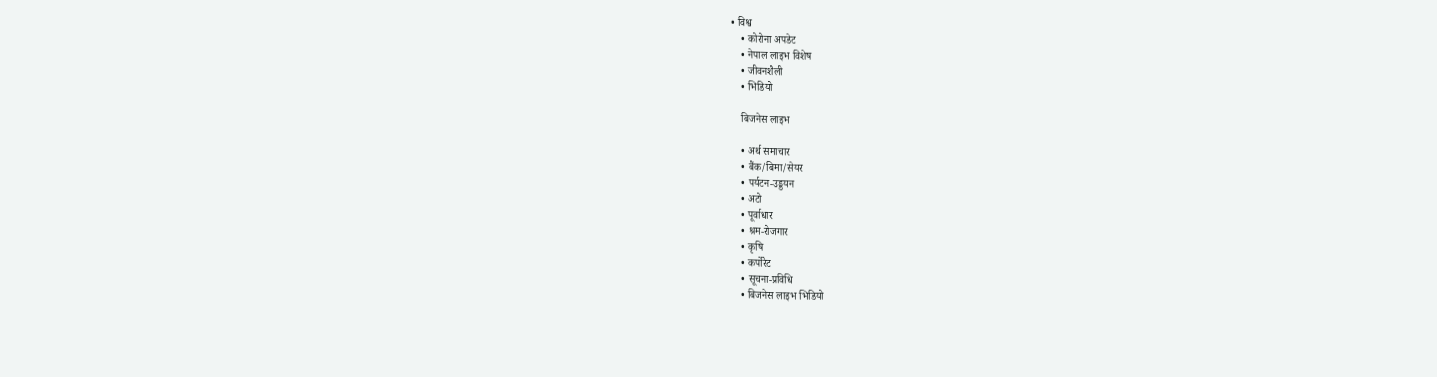• विश्व
    • कोरोना अपडेट
    • नेपाल लाइभ विशेष
    • जीवनशैली
    • भिडियो

    बिजनेस लाइभ

    • अर्थ समाचार
    • बैंक/बिमा/सेयर
    • पर्यटन-उड्डयन
    • अटो
    • पूर्वाधार
    • श्रम-रोजगार
    • कृषि
    • कर्पोरेट
    • सूचना-प्रविधि
    • बिजनेस लाइभ भिडियो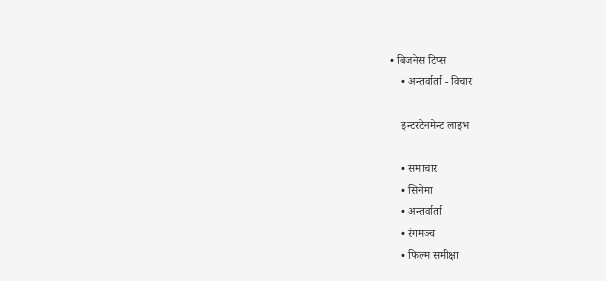• बिजनेस टिप्स
    • अन्तर्वार्ता - विचार

    इन्टरटेनमेन्ट लाइभ

    • समाचार
    • सिनेमा
    • अन्तर्वार्ता
    • रंगमञ्च
    • फिल्म समीक्षा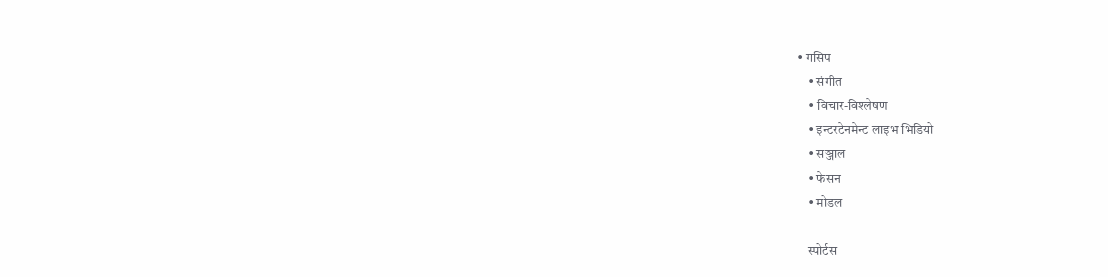• गसिप
    • संगीत
    • विचार-विश्लेषण
    • इन्टरटेनमेन्ट लाइभ भिडियो
    • सञ्जाल
    • फेसन
    • मोडल

    स्पोर्टस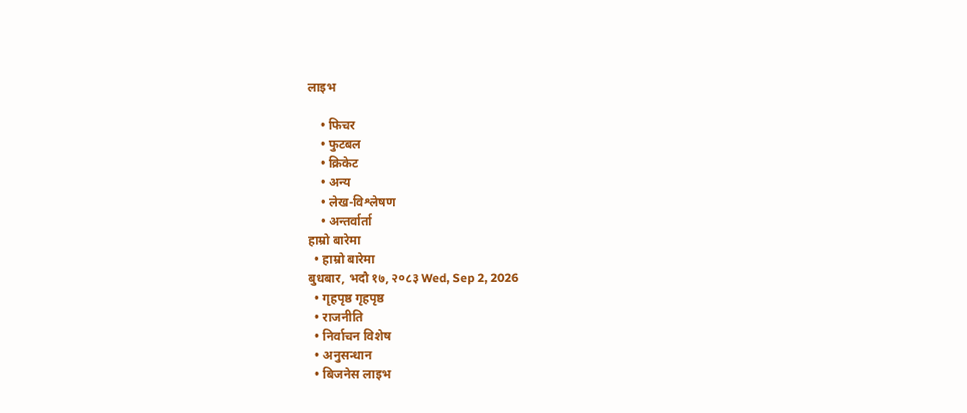लाइभ

    • फिचर
    • फुटबल
    • क्रिकेट
    • अन्य
    • लेख-विश्लेषण
    • अन्तर्वार्ता
हाम्रो बारेमा
  • हाम्रो बारेमा
बुधबार, भदौ १७, २०८३ Wed, Sep 2, 2026
  • गृहपृष्ठ गृहपृष्ठ
  • राजनीति
  • निर्वाचन विशेष
  • अनुसन्धान
  • बिजनेस लाइभ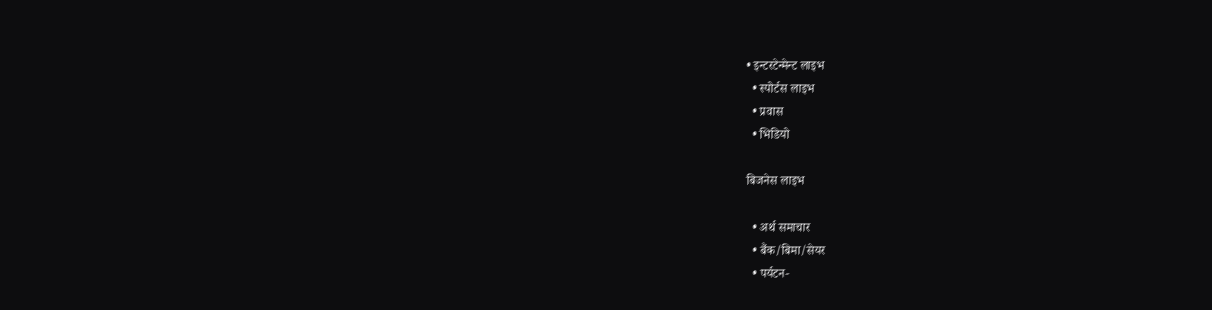• इन्टरटेन्मेन्ट लाइभ
  • स्पोर्टस लाइभ
  • प्रवास
  • भिडियो

बिजनेस लाइभ

  • अर्थ समाचार
  • बैंक/बिमा/सेयर
  • पर्यटन-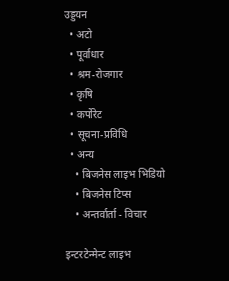उड्डयन
  • अटो
  • पूर्वाधार
  • श्रम-रोजगार
  • कृषि
  • कर्पोरेट
  • सूचना-प्रविधि
  • अन्य
    • बिजनेस लाइभ भिडियो
    • बिजनेस टिप्स
    • अन्तर्वार्ता - विचार

इन्टरटेन्मेन्ट लाइभ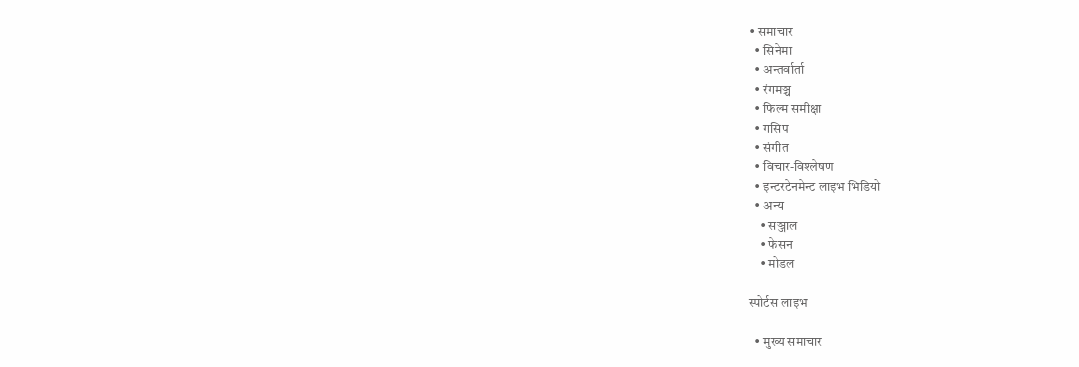• समाचार
  • सिनेमा
  • अन्तर्वार्ता
  • रंगमञ्च
  • फिल्म समीक्षा
  • गसिप
  • संगीत
  • विचार-विश्लेषण
  • इन्टरटेनमेन्ट लाइभ भिडियो
  • अन्य
    • सञ्जाल
    • फेसन
    • मोडल

स्पोर्टस लाइभ

  • मुख्य समाचार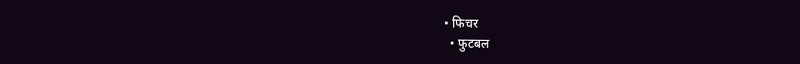• फिचर
  • फुटबल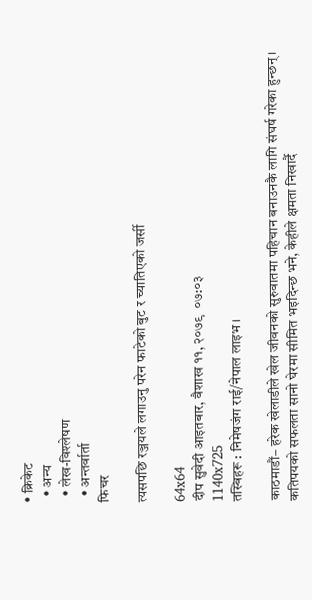• क्रिकेट
  • अन्य
  • लेख-विश्लेषण
  • अन्तर्वार्ता
फिचर

त्यसपछि रञ्जयले लगाउनु परेन फाटेको बुट र च्यातिएको जर्सी

64x64
दीप सुवेदी आइतबार, वैशाख ११, २०७९  ०७:०३
1140x725
तस्बिहरू : निमेषजंग राई/नेपाल लाइभ।

काठमाडौं– हरेक खेलाडीले खेल जीवनको सुरुवातमा पहिचान बनाउनकै लागि संघर्ष गरेका हुन्छन्। कतिपयको सफलता सानो घेरमा सीमित भइदिन्छ भने, केहीले क्षमता निखार्दै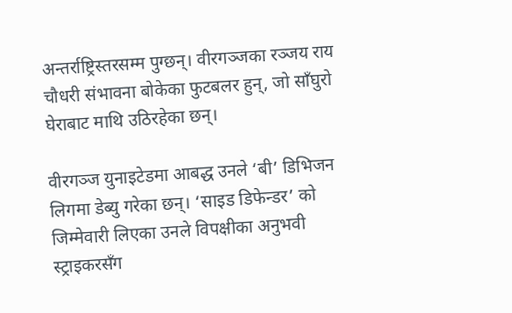अन्तर्राष्ट्रिस्तरसम्म पुग्छन्। वीरगञ्जका रञ्जय राय चौधरी संभावना बोकेका फुटबलर हुन्, जो साँघुरो घेराबाट माथि उठिरहेका छन्।

वीरगञ्ज युनाइटेडमा आबद्ध उनले ‘बी’ डिभिजन लिगमा डेब्यु गरेका छन्। ‘साइड डिफेन्डर’ को जिम्मेवारी लिएका उनले विपक्षीका अनुभवी स्ट्राइकरसँग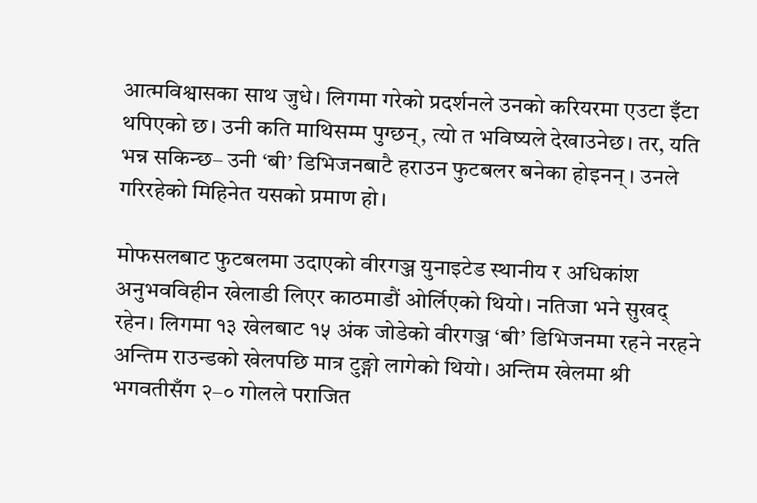आत्मविश्वासका साथ जुधे। लिगमा गरेको प्रदर्शनले उनको करियरमा एउटा इँटा थपिएको छ। उनी कति माथिसम्म पुग्छन्, त्यो त भविष्यले देखाउनेछ। तर, यति भन्न सकिन्छ– उनी ‘बी’ डिभिजनबाटै हराउन फुटबलर बनेका होइनन्। उनले गरिरहेको मिहिनेत यसको प्रमाण हो।

मोफसलबाट फुटबलमा उदाएको वीरगञ्ज युनाइटेड स्थानीय र अधिकांश अनुभवविहीन खेलाडी लिएर काठमाडौं ओर्लिएको थियो। नतिजा भने सुखद् रहेन। लिगमा १३ खेलबाट १५ अंक जोडेको वीरगञ्ज ‘बी’ डिभिजनमा रहने नरहने अन्तिम राउन्डको खेलपछि मात्र टुङ्गो लागेको थियो। अन्तिम खेलमा श्री भगवतीसँग २–० गोलले पराजित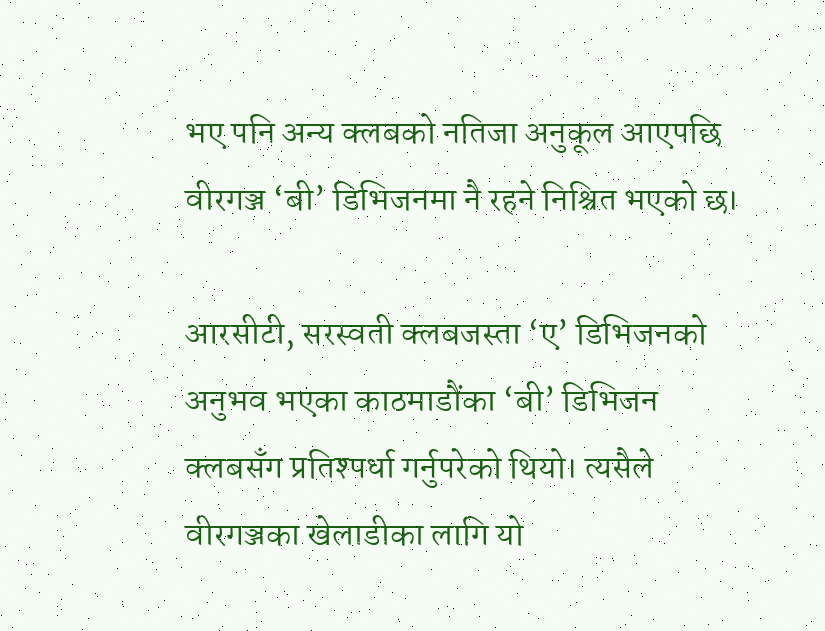भए पनि अन्य क्लबको नतिजा अनुकूल आएपछि वीरगञ्ज ‘बी’ डिभिजनमा नै रहने निश्चित भएको छ।

आरसीटी, सरस्वती क्लबजस्ता ‘ए’ डिभिजनको अनुभव भएका काठमाडौंका ‘बी’ डिभिजन क्लबसँग प्रतिश्पर्धा गर्नुपरेको थियो। त्यसैले वीरगञ्जका खेलाडीका लागि यो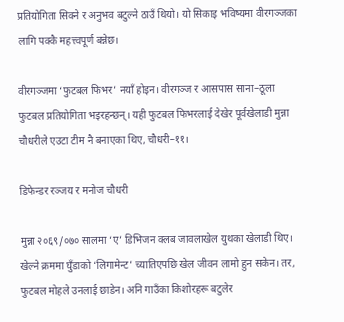प्रतियोगिता सिक्ने र अनुभव बटुल्ने ठाउँ थियो। यो सिकाइ भविष्यमा वीरगञ्जका लागि पक्कै महत्त्वपूर्ण बन्नेछ।

वीरगञ्जमा ‘फुटबल फिभर’ नयाँ होइन। वीरगञ्ज र आसपास साना–ठूला फुटबल प्रतियोगिता भइरहन्छन्। यही फुटबल फिभरलाई देखेर पूर्वखेलाडी मुन्ना चौधरीले एउटा टीम नै बनाएका थिए, चौधरी–११।

डिफेन्डर रञ्जय र मनोज चौधरी

मुन्ना २०६९/०७० सालमा ‘ए’ डिभिजन क्लब जावलाखेल युथका खेलाडी थिए। खेल्ने क्रममा घुँडाको ‘लिगामेन्ट’ च्यातिएपछि खेल जीवन लामो हुन सकेन। तर, फुटबल मोहले उनलाई छाडेन। अनि गाउँका किशोरहरू बटुलेर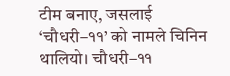टीम बनाए, जसलाई ‘चौधरी–११’ को नामले चिनिन थालियो। चौधरी–११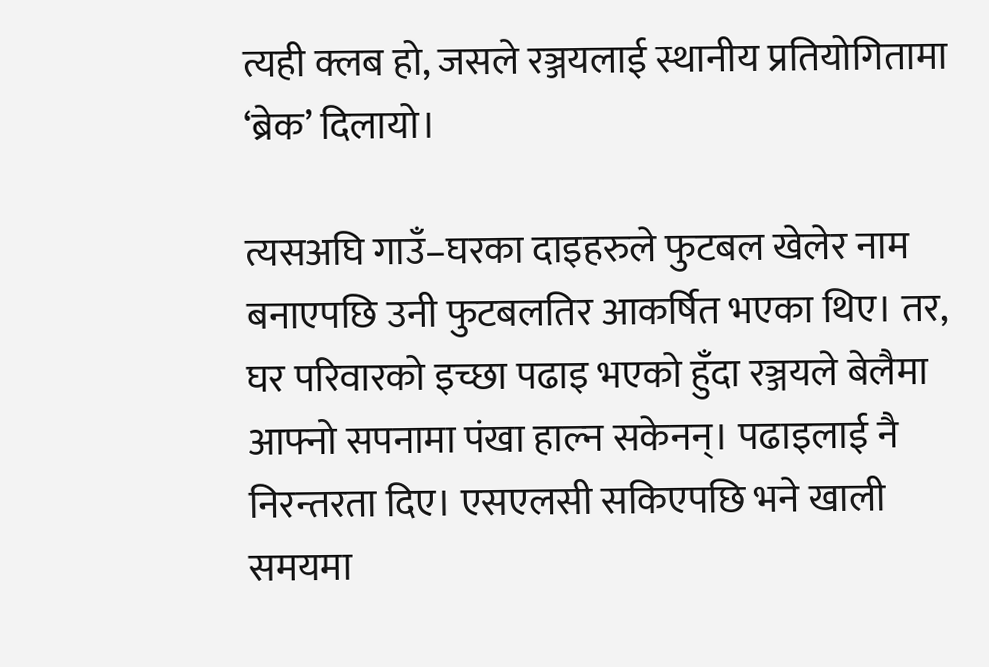त्यही क्लब हो, जसले रञ्जयलाई स्थानीय प्रतियोगितामा ‘ब्रेक’ दिलायो।

त्यसअघि गाउँ–घरका दाइहरुले फुटबल खेलेर नाम बनाएपछि उनी फुटबलतिर आकर्षित भएका थिए। तर, घर परिवारको इच्छा पढाइ भएको हुँदा रञ्जयले बेलैमा आफ्नो सपनामा पंखा हाल्न सकेनन्। पढाइलाई नै निरन्तरता दिए। एसएलसी सकिएपछि भने खाली समयमा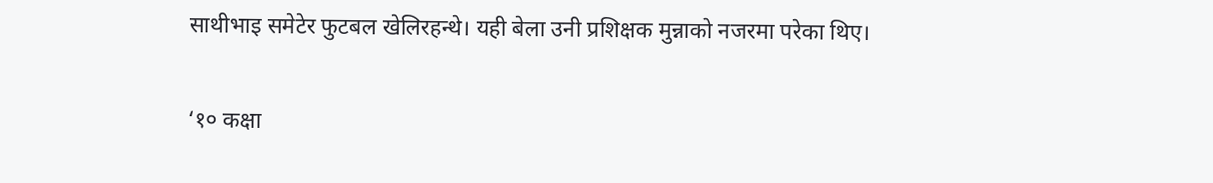साथीभाइ समेटेर फुटबल खेलिरहन्थे। यही बेला उनी प्रशिक्षक मुन्नाको नजरमा परेका थिए।

‘१० कक्षा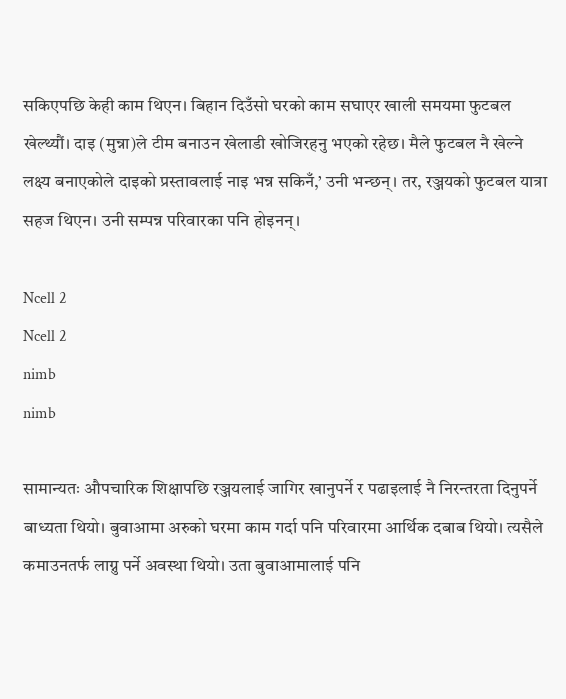सकिएपछि केही काम थिएन। बिहान दिउँसो घरको काम सघाएर खाली समयमा फुटबल खेल्थ्यौं। दाइ (मुन्ना)ले टीम बनाउन खेलाडी खोजिरहनु भएको रहेछ। मैले फुटबल नै खेल्ने लक्ष्य बनाएकोले दाइको प्रस्तावलाई नाइ भन्न सकिनँ,’ उनी भन्छन्। तर, रञ्जयको फुटबल यात्रा सहज थिएन। उनी सम्पन्न परिवारका पनि होइनन्।

Ncell 2
Ncell 2
nimb
nimb

सामान्यतः औपचारिक शिक्षापछि रञ्जयलाई जागिर खानुपर्ने र पढाइलाई नै निरन्तरता दिनुपर्ने बाध्यता थियो। बुवाआमा अरुको घरमा काम गर्दा पनि परिवारमा आर्थिक दबाब थियो। त्यसैले कमाउनतर्फ लाग्नु पर्ने अवस्था थियो। उता बुवाआमालाई पनि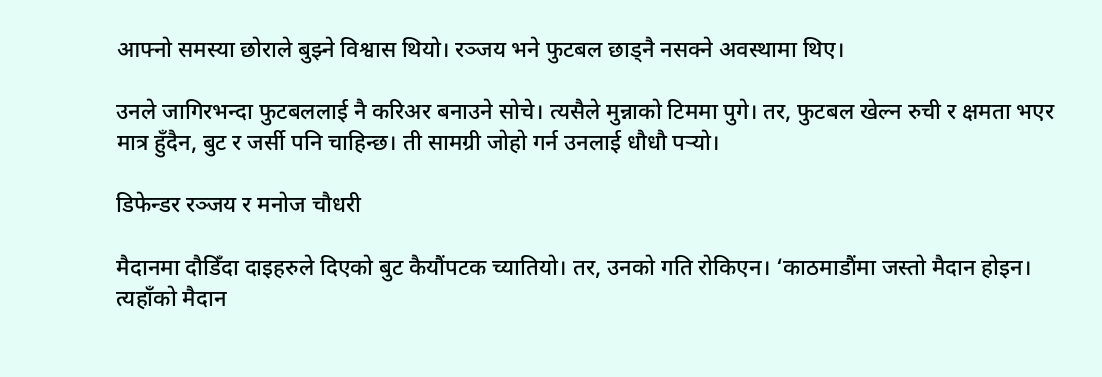आफ्नो समस्या छोराले बुझ्ने विश्वास थियो। रञ्जय भने फुटबल छाड्नै नसक्ने अवस्थामा थिए।

उनले जागिरभन्दा फुटबललाई नै करिअर बनाउने सोचे। त्यसैले मुन्नाको टिममा पुगे। तर, फुटबल खेल्न रुची र क्षमता भएर मात्र हुँदैन, बुट र जर्सी पनि चाहिन्छ। ती सामग्री जोहो गर्न उनलाई धौधौ पर्‍यो।

डिफेन्डर रञ्जय र मनोज चौधरी

मैदानमा दौडिँदा दाइहरुले दिएको बुट कैयौंपटक च्यातियो। तर, उनको गति रोकिएन। ‘काठमाडौंमा जस्तो मैदान होइन। त्यहाँको मैदान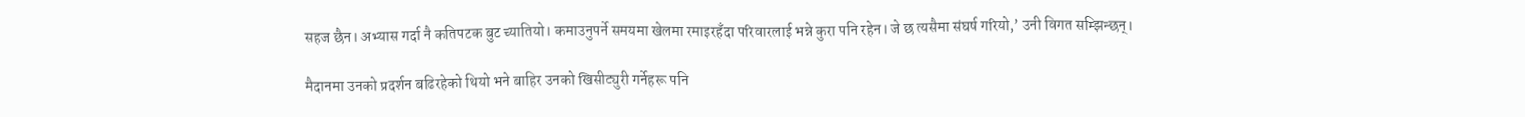सहज छैन। अभ्यास गर्दा नै कतिपटक बुट च्यातियो। कमाउनुपर्ने समयमा खेलमा रमाइरहँदा परिवारलाई भन्ने कुरा पनि रहेन। जे छ त्यसैमा संघर्ष गरियो,’ उनी विगत सम्झिन्छन्।

मैदानमा उनको प्रदर्शन बढिरहेको थियो भने बाहिर उनको खिसीट्युरी गर्नेहरू पनि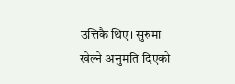उत्तिकै थिए। सुरुमा खेल्ने अनुमति दिएको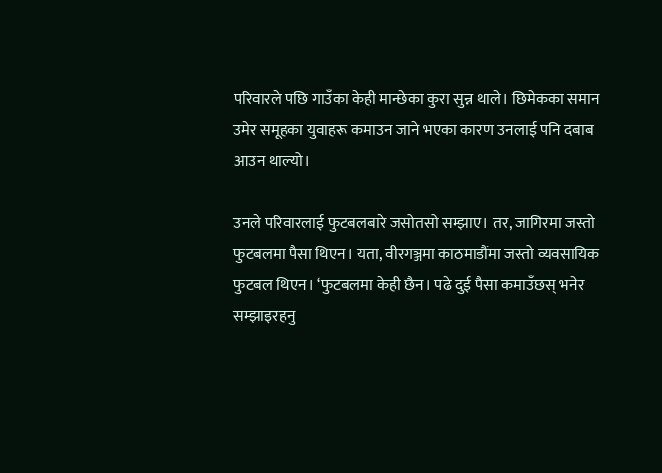परिवारले पछि गाउँका केही मान्छेका कुरा सुन्न थाले। छिमेकका समान उमेर समूहका युवाहरू कमाउन जाने भएका कारण उनलाई पनि दबाब आउन थाल्यो।

उनले परिवारलाई फुटबलबारे जसोतसो सम्झाए। तर, जागिरमा जस्तो फुटबलमा पैसा थिएन। यता, वीरगञ्जमा काठमाडौंमा जस्तो व्यवसायिक फुटबल थिएन। ‘फुटबलमा केही छैन। पढे दुई पैसा कमाउँछस् भनेर सम्झाइरहनु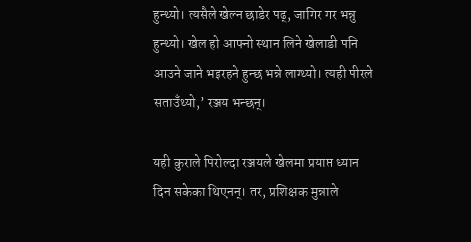हुन्थ्यो। त्यसैले खेल्न छाडेर पढ्, जागिर गर भन्नु हुन्थ्यो। खेल हो आफ्नो स्थान लिने खेलाडी पनि आउने जाने भइरहने हुन्छ भन्ने लाग्थ्यो। त्यही पीरले सताउँथ्यो,’ रञ्जय भन्छन्।

यही कुराले पिरोल्दा रञ्जयले खेलमा प्रयाप्त ध्यान दिन सकेका थिएनन्। तर, प्रशिक्षक मुन्नाले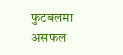फुटबलमा असफल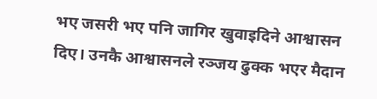भए जसरी भए पनि जागिर खुवाइदिने आश्वासन दिए। उनकै आश्वासनले रञ्जय ढुक्क भएर मैदान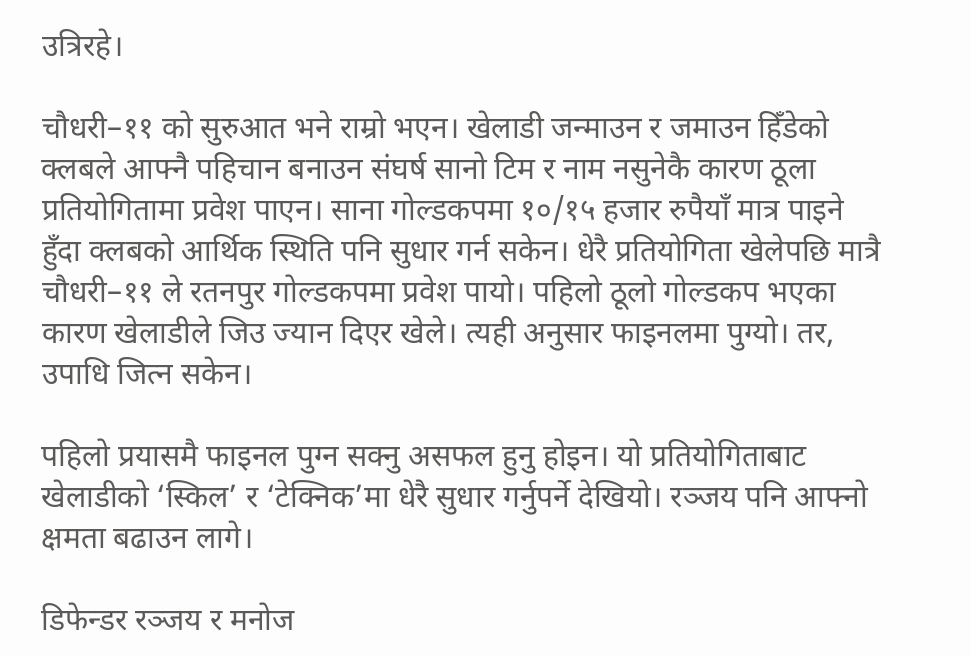उत्रिरहे।

चौधरी–११ को सुरुआत भने राम्रो भएन। खेलाडी जन्माउन र जमाउन हिँडेको क्लबले आफ्नै पहिचान बनाउन संघर्ष सानो टिम र नाम नसुनेकै कारण ठूला प्रतियोगितामा प्रवेश पाएन। साना गोल्डकपमा १०/१५ हजार रुपैयाँ मात्र पाइने हुँदा क्लबको आर्थिक स्थिति पनि सुधार गर्न सकेन। धेरै प्रतियोगिता खेलेपछि मात्रै चौधरी–११ ले रतनपुर गोल्डकपमा प्रवेश पायो। पहिलो ठूलो गोल्डकप भएका कारण खेलाडीले जिउ ज्यान दिएर खेले। त्यही अनुसार फाइनलमा पुग्यो। तर, उपाधि जित्न सकेन।

पहिलो प्रयासमै फाइनल पुग्न सक्नु असफल हुनु होइन। यो प्रतियोगिताबाट खेलाडीको ‘स्किल’ र ‘टेक्निक’मा धेरै सुधार गर्नुपर्ने देखियो। रञ्जय पनि आफ्नो क्षमता बढाउन लागे।

डिफेन्डर रञ्जय र मनोज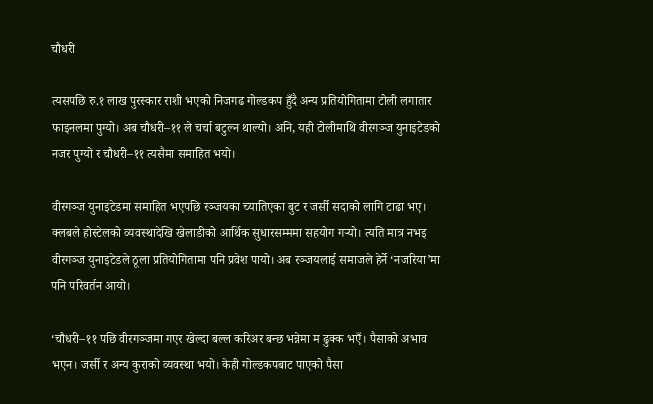चौधरी

त्यसपछि रु.१ लाख पुरस्कार राशी भएको निजगढ गोल्डकप हुँदै अन्य प्रतियोगितामा टोली लगातार फाइनलमा पुग्यो। अब चौधरी–११ ले चर्चा बटुल्न थाल्यो। अनि, यही टोलीमाथि वीरगञ्ज युनाइटेडको नजर पुग्यो र चौधरी–११ त्यसैमा समाहित भयो।

वीरगञ्ज युनाइटेडमा समाहित भएपछि रञ्जयका च्यातिएका बुट र जर्सी सदाको लागि टाढा भए। क्लबले होस्टेलको व्यवस्थादेखि खेलाडीको आर्थिक सुधारसम्ममा सहयोग गर्‍यो। त्यति मात्र नभइ वीरगञ्ज युनाइटेडले ठूला प्रतियोगितामा पनि प्रवेश पायो। अब रञ्जयलाई समाजले हेर्ने ‘नजरिया’मा पनि परिवर्तन आयो।

‘चौधरी–११ पछि वीरगञ्जमा गएर खेल्दा बल्ल करिअर बन्छ भन्नेमा म ढुक्क भएँ। पैसाको अभाव भएन। जर्सी र अन्य कुराको व्यवस्था भयो। केही गोल्डकपबाट पाएको पैसा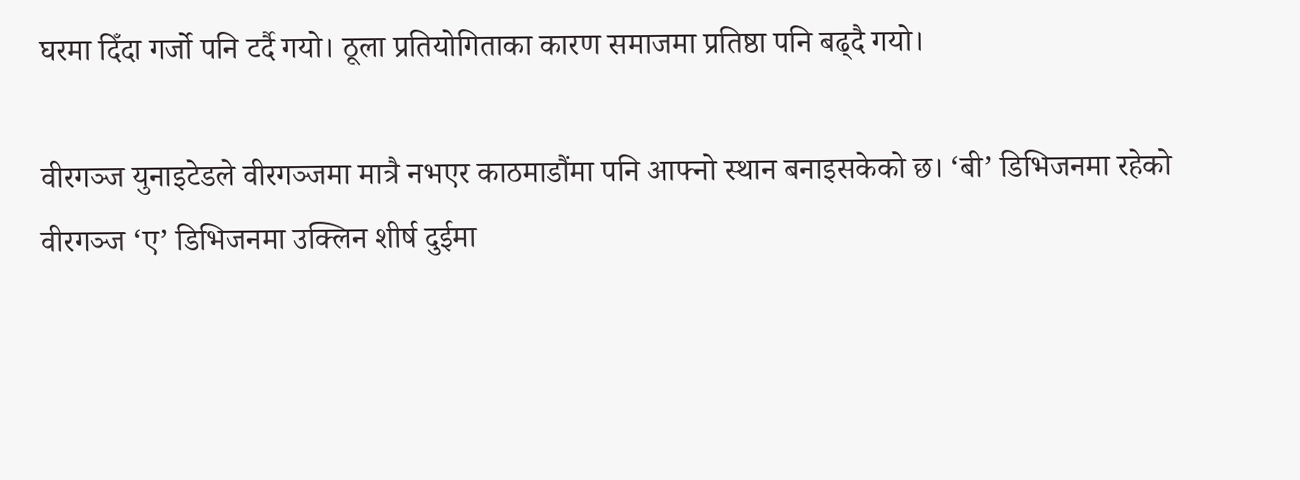घरमा दिँदा गर्जो पनि टर्दै गयो। ठूला प्रतियोगिताका कारण समाजमा प्रतिष्ठा पनि बढ्दै गयो।

वीरगञ्ज युनाइटेडले वीरगञ्जमा मात्रै नभएर काठमाडौंमा पनि आफ्नो स्थान बनाइसकेको छ। ‘बी’ डिभिजनमा रहेको वीरगञ्ज ‘ए’ डिभिजनमा उक्लिन शीर्ष दुईमा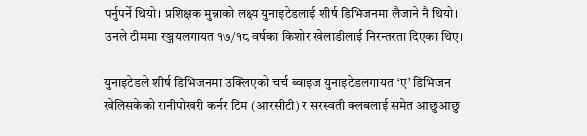पर्नुपर्ने थियो। प्रशिक्षक मुन्नाको लक्ष्य युनाइटेडलाई शीर्ष डिभिजनमा लैजाने नै थियो। उनले टीममा रञ्जयलगायत १७/१८ वर्षका किशोर खेलाडीलाई निरन्तरता दिएका थिए।

युनाइटेडले शीर्ष डिभिजनमा उक्लिएको चर्च ब्वाइज युनाइटेडलगायत ‘ए’ डिभिजन खेलिसकेको रानीपोखरी कर्नर टिम (आरसीटी) र सरस्वती क्लबलाई समेत आछुआछु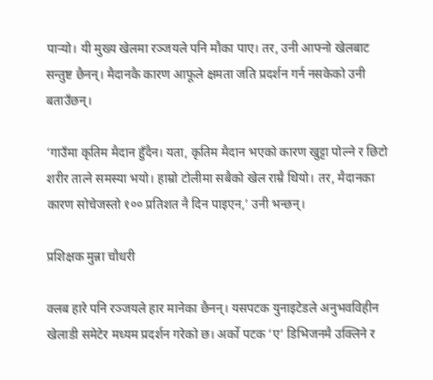पार्‍यो। यी मुख्य खेलमा रञ्जयले पनि मौका पाए। तर, उनी आफ्नो खेलबाट सन्तुष्ट छैनन्। मैदानकै कारण आफूले क्षमता जति प्रदर्शन गर्न नसकेको उनी बताउँछन्।

‘गाउँमा कृतिम मैदान हुँदैन। यता, कृतिम मैदान भएको कारण खुट्टा पोल्ने र छिटो शरीर तात्ने समस्या भयो। हाम्रो टोलीमा सबैको खेल राम्रै थियो। तर, मैदानका कारण सोचेजस्तो १०० प्रतिशत नै दिन पाइएन,’ उनी भन्छन्।

प्रशिक्षक मुन्ना चौधरी

क्लब हारे पनि रञ्जयले हार मानेका छैनन्। यसपटक युनाइटेडले अनुभवविहीन खेलाडी समेटेर मध्यम प्रदर्शन गरेको छ। अर्को पटक ‘ए’ डिभिजनमै उक्लिने र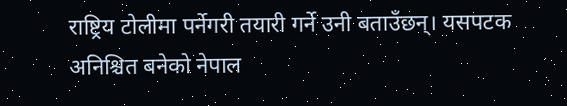राष्ट्रिय टोलीमा पर्नेगरी तयारी गर्ने उनी बताउँछन्। यसपटक अनिश्चित बनेको नेपाल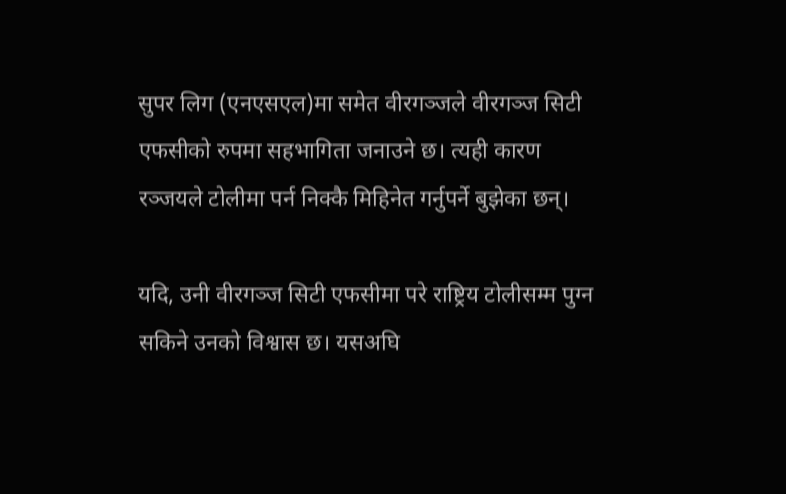सुपर लिग (एनएसएल)मा समेत वीरगञ्जले वीरगञ्ज सिटी एफसीको रुपमा सहभागिता जनाउने छ। त्यही कारण रञ्जयले टोलीमा पर्न निक्कै मिहिनेत गर्नुपर्ने बुझेका छन्।

यदि, उनी वीरगञ्ज सिटी एफसीमा परे राष्ट्रिय टोलीसम्म पुग्न सकिने उनको विश्वास छ। यसअघि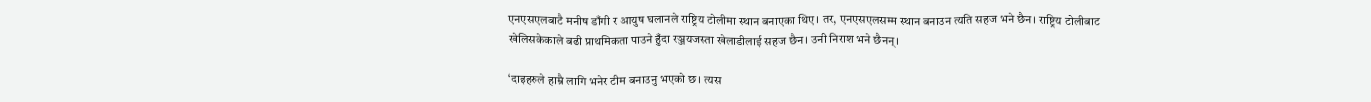एनएसएलबाटै मनीष डाँगी र आयुष घलानले राष्ट्रिय टोलीमा स्थान बनाएका थिए। तर, एनएसएलसम्म स्थान बनाउन त्यति सहज भने छैन। राष्ट्रिय टोलीबाट खेलिसकेकाले बढी प्राथमिकता पाउने हुँदा रञ्जयजस्ता खेलाडीलाई सहज छैन। उनी निराश भने छैनन्।

‘दाइहरुले हाम्रै लागि भनेर टीम बनाउनु भएको छ। त्यस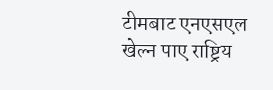टीमबाट एनएसएल खेल्न पाए राष्ट्रिय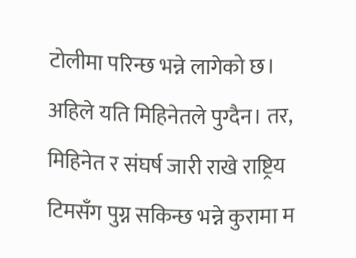टोलीमा परिन्छ भन्ने लागेको छ। अहिले यति मिहिनेतले पुग्दैन। तर, मिहिनेत र संघर्ष जारी राखे राष्ट्रिय टिमसँग पुग्न सकिन्छ भन्ने कुरामा म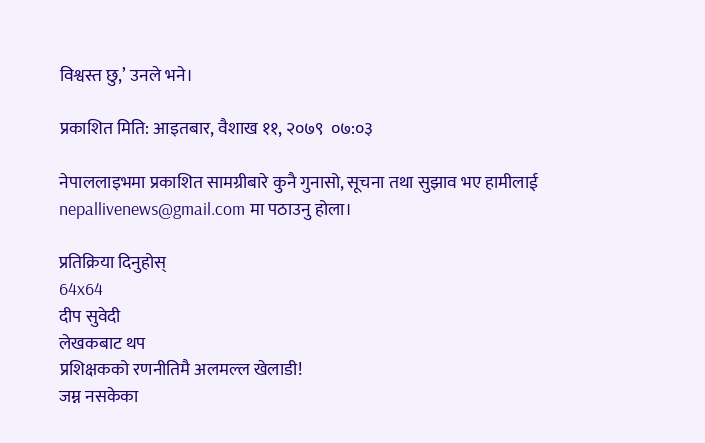विश्वस्त छु,’ उनले भने।

प्रकाशित मिति: आइतबार, वैशाख ११, २०७९  ०७:०३

नेपाललाइभमा प्रकाशित सामग्रीबारे कुनै गुनासो, सूचना तथा सुझाव भए हामीलाई nepallivenews@gmail.com मा पठाउनु होला।

प्रतिक्रिया दिनुहोस्
64x64
दीप सुवेदी
लेखकबाट थप
प्रशिक्षकको रणनीतिमै अलमल्ल खेलाडी!
जम्न नसकेका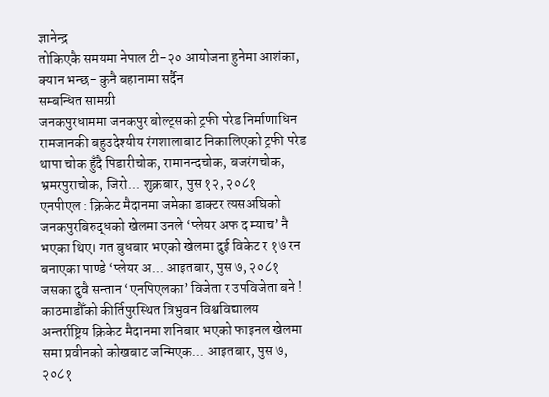ज्ञानेन्द्र
तोकिएकै समयमा नेपाल टी-२० आयोजना हुनेमा आशंका, क्यान भन्छ- कुनै बहानामा सर्दैन
सम्बन्धित सामग्री
जनकपुरधाममा जनकपुर बोल्ट्सको ट्रफी परेड निर्माणाधिन रामजानकी बहुउदेश्यीय रंगशालाबाट निकालिएको ट्रफी परेड थापा चोक हुँदै पिडारीचोक, रामानन्दचोक, बजरंगचोक, भ्रमरपुराचोक, जिरो... शुक्रबार, पुस १२, २०८१
एनपीएल : क्रिकेट मैदानमा जमेका डाक्टर त्यसअघिको जनकपुरबिरुद्धको खेलमा उनले ‘प्लेयर अफ द म्याच’ नै भएका थिए। गत बुधबार भएको खेलमा दुई विकेट र १७ रन बनाएका पाण्डे ‘प्लेयर अ... आइतबार, पुस ७, २०८१
जसका दुवै सन्तान ‘एनपिएलका’ विजेता र उपविजेता बने ! काठमाडौँको कीर्तिपुरस्थित त्रिभुवन विश्वविद्यालय अन्तर्राष्ट्रिय क्रिकेट मैदानमा शनिबार भएको फाइनल खेलमा समा प्रवीनको कोखबाट जन्मिएक... आइतबार, पुस ७, २०८१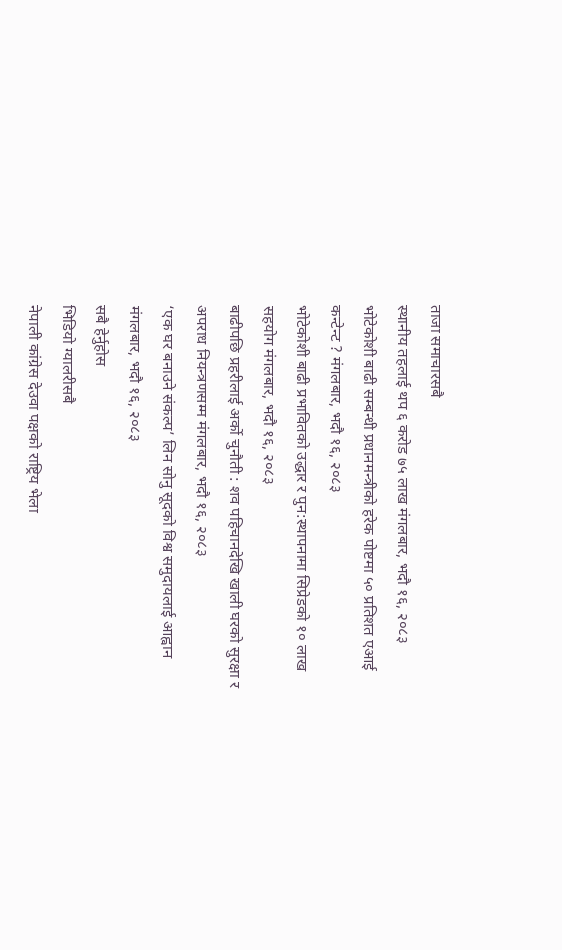ताजा समाचारसबै
स्थानीय तहलाई थप ६ करोड ७५ लाख मंगलबार, भदौ १६, २०८३
भोटेकोशी बाढी सम्बन्धी प्रधानमन्त्रीको हरेक पोष्टमा ५० प्रतिशत एआई कन्टेन्ट ? मंगलबार, भदौ १६, २०८३
भोटेकोशी बाढी प्रभावितको उद्धार र पुन:स्थापनामा सिप्रेडको १० लाख सहयोग मंगलबार, भदौ १६, २०८३
बाढीपछि प्रहरीलाई अर्को चुनौती : शव पहिचानदेखि खाली घरको सुरक्षा र अपराध नियन्त्रणसम्म मंगलबार, भदौ १६, २०८३
‘एक घर बनाउने संकल्प’ लिन सोनु सूदको विश्व समुदायलाई आह्वान मंगलबार, भदौ १६, २०८३
सबै हेर्नुहोस
भिडियो ग्यालरीसबै
नेपाली कांग्रेस देउवा पक्षको राष्ट्रिय भेला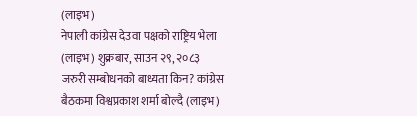(लाइभ)
नेपाली कांग्रेस देउवा पक्षको राष्ट्रिय भेला (लाइभ) शुक्रबार, साउन २९, २०८३
जरुरी सम्बोधनको बाध्यता किन? कांग्रेस बैठकमा विश्वप्रकाश शर्मा बोल्दै (लाइभ)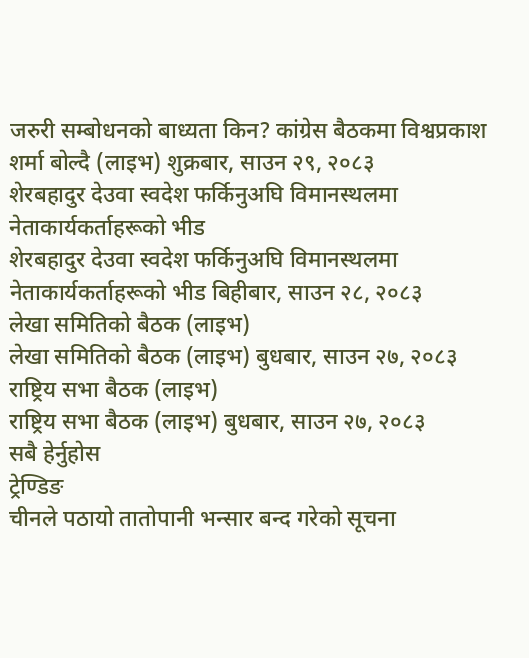जरुरी सम्बोधनको बाध्यता किन? कांग्रेस बैठकमा विश्वप्रकाश शर्मा बोल्दै (लाइभ) शुक्रबार, साउन २९, २०८३
शेरबहादुर देउवा स्वदेश फर्किनुअघि विमानस्थलमा नेताकार्यकर्ताहरूको भीड
शेरबहादुर देउवा स्वदेश फर्किनुअघि विमानस्थलमा नेताकार्यकर्ताहरूको भीड बिहीबार, साउन २८, २०८३
लेखा समितिको बैठक (लाइभ)
लेखा समितिको बैठक (लाइभ) बुधबार, साउन २७, २०८३
राष्ट्रिय सभा बैठक (लाइभ)
राष्ट्रिय सभा बैठक (लाइभ) बुधबार, साउन २७, २०८३
सबै हेर्नुहोस
ट्रेण्डिङ
चीनले पठायो तातोपानी भन्सार बन्द गरेको सूचना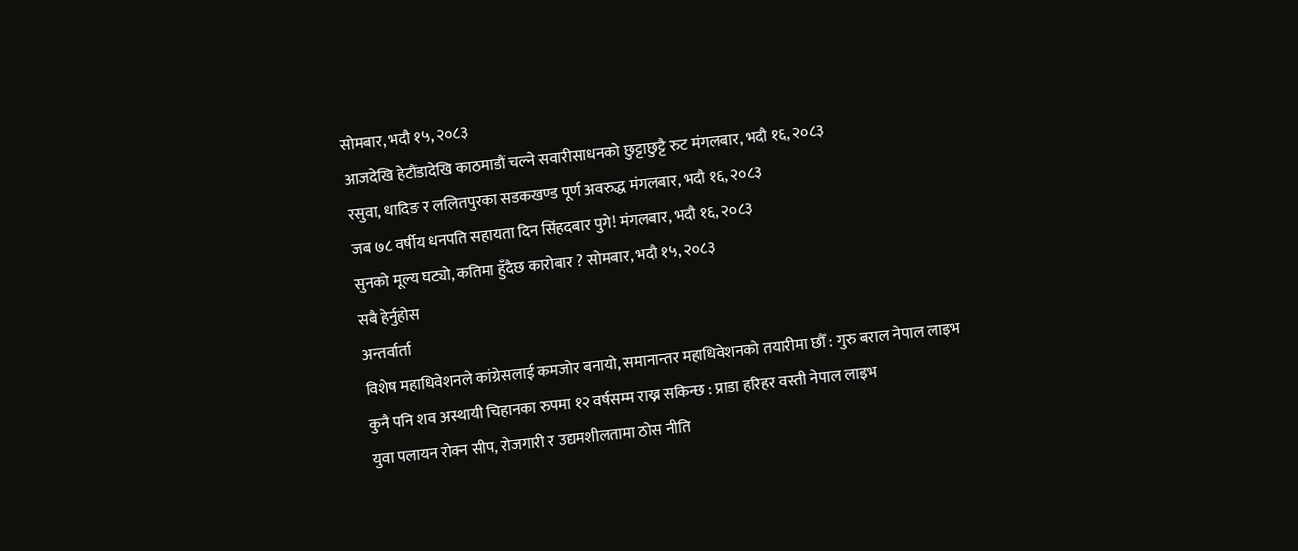सोमबार, भदौ १५, २०८३
आजदेखि हेटौंडादेखि काठमाडौं चल्ने सवारीसाधनको छुट्टाछुट्टै रुट मंगलबार, भदौ १६, २०८३
रसुवा, धादिङ र ललितपुरका सडकखण्ड पूर्ण अवरुद्ध मंगलबार, भदौ १६, २०८३
जब ७८ वर्षीय धनपति सहायता दिन सिंहदबार पुगे! मंगलबार, भदौ १६, २०८३
सुनको मूल्य घट्यो, कतिमा हुँदैछ कारोबार ? सोमबार, भदौ १५, २०८३
सबै हेर्नुहोस
अन्तर्वार्ता
विशेष महाधिवेशनले कांग्रेसलाई कमजोर बनायो, समानान्तर महाधिवेशनको तयारीमा छौँ : गुरु बराल नेपाल लाइभ
कुनै पनि शव अस्थायी चिहानका रुपमा १२ वर्षसम्म राख्न सकिन्छ : प्राडा हरिहर वस्ती नेपाल लाइभ
युवा पलायन रोक्न सीप, रोजगारी र उद्यमशीलतामा ठोस नीति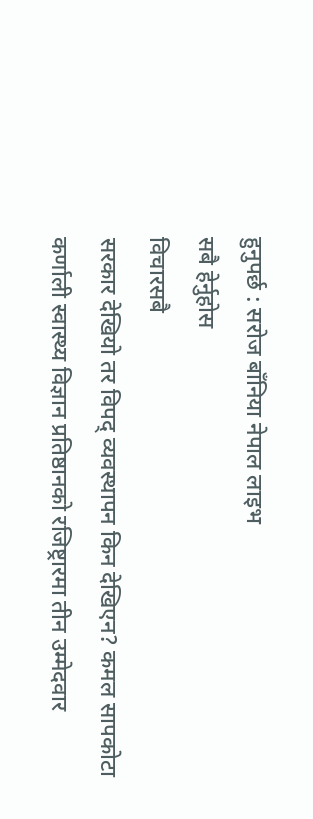हुनुपर्छ : सरोज बाँनिया नेपाल लाइभ
सबै हेर्नुहोस
विचारसबै
सरकार देखियो तर विपद् व्यवस्थापन किन देखिएन? कमल सापकोटा
कर्णाली स्वास्थ्य विज्ञान प्रतिष्ठानको रजिष्ट्रारमा तीन उम्मेदवार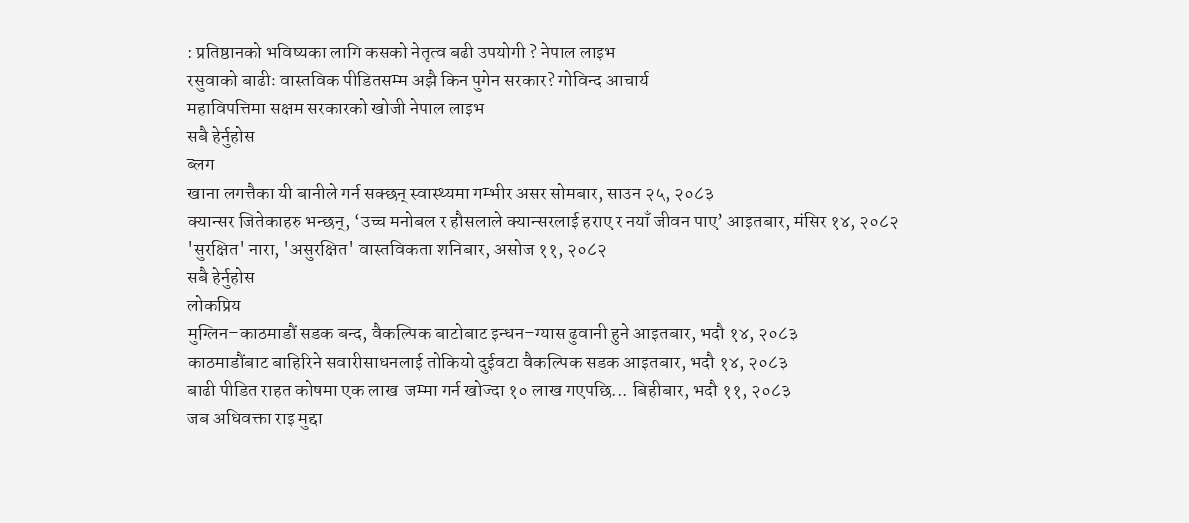: प्रतिष्ठानको भविष्यका लागि कसको नेतृत्व बढी उपयोगी ? नेपाल लाइभ
रसुवाको बाढीः वास्तविक पीडितसम्म अझै किन पुगेन सरकार? गोविन्द आचार्य
महाविपत्तिमा सक्षम सरकारको खोजी नेपाल लाइभ
सबै हेर्नुहोस
ब्लग
खाना लगत्तैका यी बानीले गर्न सक्छन् स्वास्थ्यमा गम्भीर असर सोमबार, साउन २५, २०८३
क्यान्सर जितेकाहरु भन्छन्, ‘उच्च मनोबल र हौसलाले क्यान्सरलाई हराए र नयाँ जीवन पाए’ आइतबार, मंसिर १४, २०८२
'सुरक्षित' नारा, 'असुरक्षित' वास्तविकता शनिबार, असोज ११, २०८२
सबै हेर्नुहोस
लोकप्रिय
मुग्लिन–काठमाडौं सडक बन्द, वैकल्पिक बाटोबाट इन्धन–ग्यास ढुवानी हुने आइतबार, भदौ १४, २०८३
काठमाडौंबाट बाहिरिने सवारीसाधनलाई तोकियो दुईवटा वैकल्पिक सडक आइतबार, भदौ १४, २०८३
बाढी पीडित राहत कोषमा एक लाख  जम्मा गर्न खोज्दा १० लाख गएपछि... बिहीबार, भदौ ११, २०८३
जब अधिवक्ता राइ मुद्दा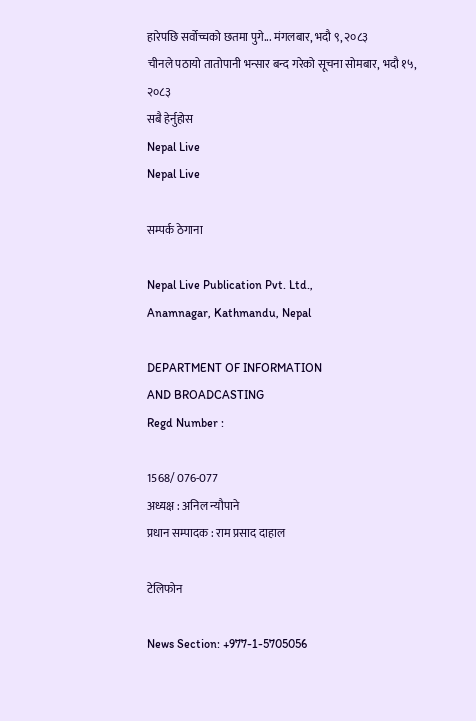हारेपछि सर्वोच्चको छतमा पुगे... मंगलबार, भदौ ९, २०८३
चीनले पठायो तातोपानी भन्सार बन्द गरेको सूचना सोमबार, भदौ १५, २०८३
सबै हेर्नुहोस
Nepal Live
Nepal Live

सम्पर्क ठेगाना

Nepal Live Publication Pvt. Ltd.,
Anamnagar, Kathmandu, Nepal

DEPARTMENT OF INFORMATION
AND BROADCASTING
Regd Number :

1568/ 076-077
अध्यक्ष : अनिल न्यौपाने
प्रधान सम्पादक : राम प्रसाद दाहाल

टेलिफोन

News Section: +977-1-5705056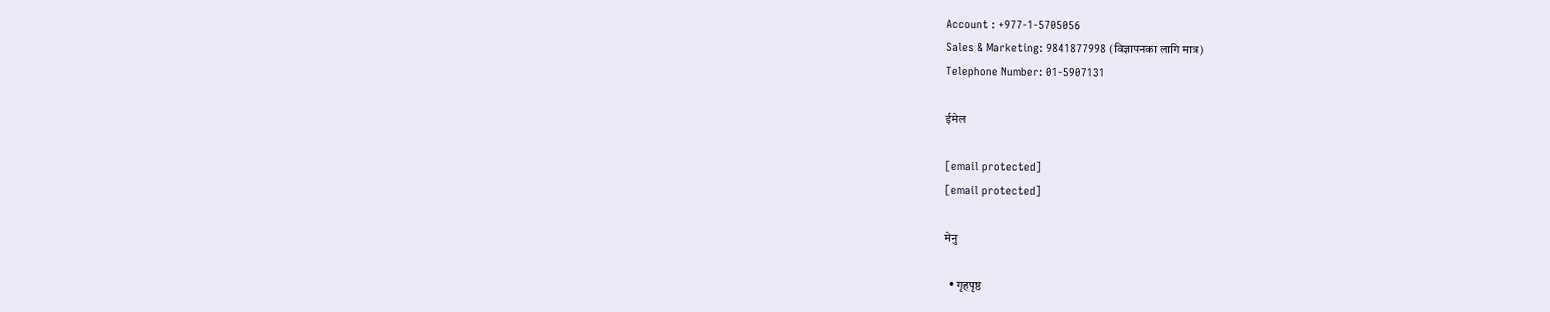Account : +977-1-5705056
Sales & Marketing: 9841877998 (विज्ञापनका लागि मात्र)
Telephone Number: 01-5907131

ईमेल

[email protected]
[email protected]

मेनु

  • गृहपृष्ठ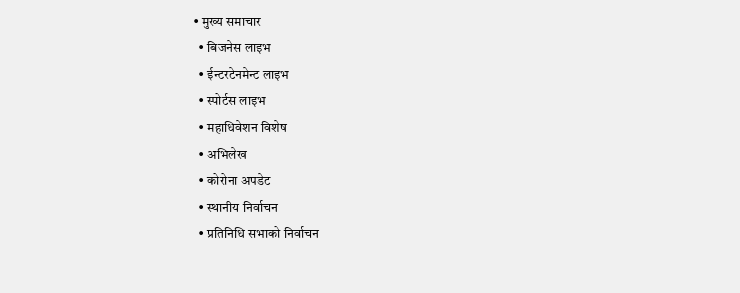• मुख्य समाचार
  • बिजनेस लाइभ
  • ईन्टरटेनमेन्ट लाइभ
  • स्पोर्टस लाइभ
  • महाधिवेशन विशेष
  • अभिलेख
  • कोरोना अपडेट
  • स्थानीय निर्वाचन
  • प्रतिनिधि सभाको निर्वाचन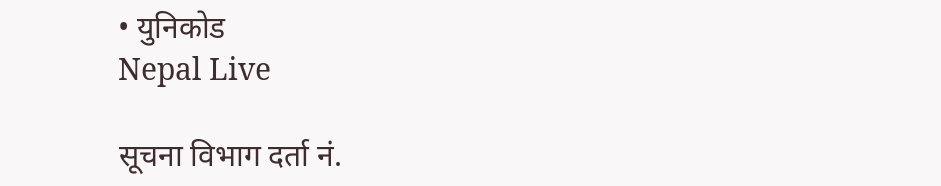• युनिकोड
Nepal Live

सूचना विभाग दर्ता नं.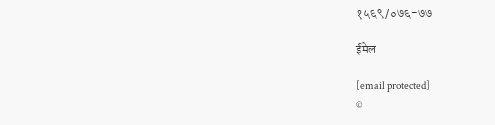१५६९/०७६-७७

ईमेल

[email protected]
©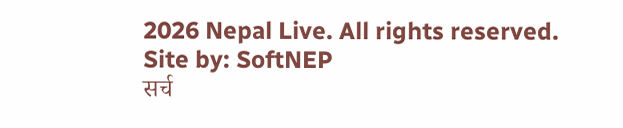2026 Nepal Live. All rights reserved. Site by: SoftNEP
सर्च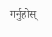गर्नुहोस्